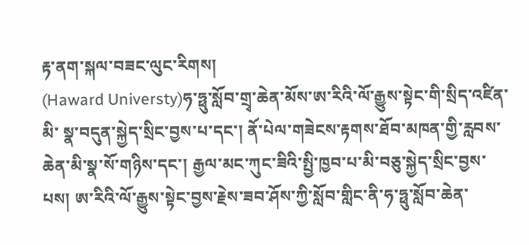རྟ་ནག་སྐལ་བཟང་ལུང་རིགས།
(Haward Universty)ཧ་ཧྥུ་སློབ་གྲྭ་ཆེན་མོས་ཨ་རིའི་ལོ་རྒྱུས་སྟེང་གི་སྲིད་འཛིན་མི་ སྣ་བདུན་སྐྱེད་སྲིང་བྱས་པ་དང་། ནོ་པེལ་གཟེངས་རྟགས་ཐོབ་མཁན་གྱི་རླབས་ཆེན་མི་སྣ་སོ་གཉིས་དང་། རྒྱལ་མང་ཀུང་ཟིའི་སྤྱི་ཁྱབ་པ་མི་བཅུ་སྐྱེད་སྲིང་བྱས་པས། ཨ་རིའི་ལོ་རྒྱུས་སྟེང་བྱས་རྗེས་ཟབ་ཤོས་ཀྱི་སློབ་གླིང་ནི་ཧ་ཧྥུ་སློབ་ཆེན་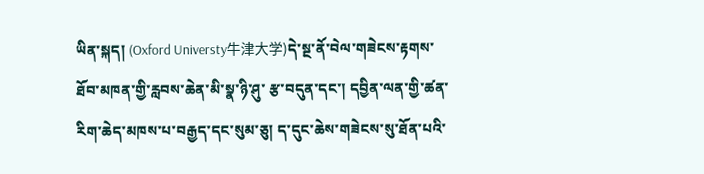ཡིན་སྐད། (Oxford Universty牛津大学)དེ་སྔ་ནོ་བེལ་གཟེངས་རྟགས་ཐོབ་མཁན་གྱི་རླབས་ཆེན་མི་སྣ་ཉི་ཤུ་ རྩ་བདུན་དང་། དབྱིན་ལན་གྱི་ཚན་རིག་ཆེད་མཁས་པ་བརྒྱད་དང་སུམ་ཅུ། ད་དུང་ཆེས་གཟེངས་སུ་ཐོན་པའི་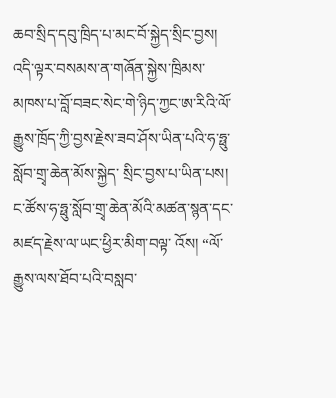ཆབ་སྲིད་དབུ་ཁྲིད་པ་མང་བོ་སྐྱེད་སྲིང་བྱས། འདི་ལྟར་བསམས་ན་གཞོན་སྐྱེས་ཁྲིམས་མཁས་པ་བློ་བཟང་སེང་གེ་ཉིད་ཀྱང་ཨ་རིའི་ལོ་ རྒྱུས་ཁྲོད་ཀྱི་བྱས་རྗེས་ཟབ་ཤོས་ཡིན་པའི་ཧ་ཧྥུ་སློབ་གྲྭ་ཆེན་མོས་སྐྱེད་ སྲིང་བྱས་པ་ཡིན་པས། ང་ཚོས་ཧ་ཧྥུ་སློབ་གྲྭ་ཆེན་མོའི་མཚན་སྙན་དང་མཛད་རྗེས་ལ་ཡང་ཕྱིར་མིག་བལྟ་ འོས། “ལོ་རྒྱུས་ལས་ཐོབ་པའི་བསླབ་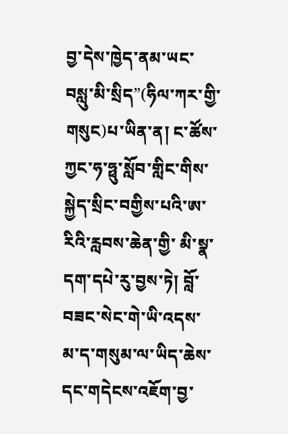བྱ་དེས་ཁྱེད་ནམ་ཡང་བསླུ་མི་སྲིད”(ཧིལ་ཀར་གྱི་ གསུང)པ་ཡིན་ན། ང་ཚོས་ཀྱང་ཧ་ཧྥུ་སློབ་གླིང་གིས་སྐྱེད་སྲིང་བགྱིས་པའི་ཨ་རིའི་རླབས་ཆེན་གྱི་ མི་སྣ་དག་དཔེ་རུ་བྱས་ཏེ། བློ་བཟང་སེང་གེ་ཡི་འདས་མ་ད་གསུམ་ལ་ཡིད་ཆེས་དང་གདེངས་འཇོག་བྱ་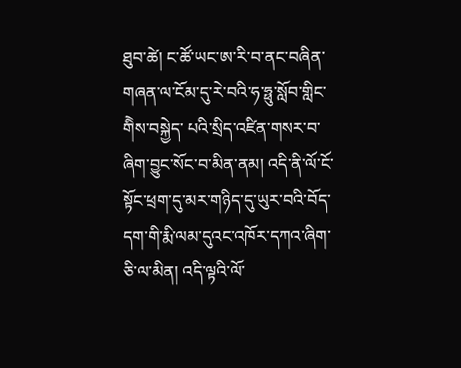ཐུབ་ཚེ། ང་ཚོ་ཡང་ཨ་རི་བ་ནང་བཞིན་གཞན་ལ་ངོམ་དུ་རེ་བའི་ཧ་ཧྥུ་སློབ་གླིང་གིེས་བསྐྱེད་ པའི་སྲིད་འཛིན་གསར་བ་ཞིག་བྱུང་སོང་བ་མིན་ནམ། འདི་ནི་ལོ་ངོ་སྟོང་ཕྲག་དུ་མར་གཉིད་དུ་ཡུར་བའི་བོད་དག་གི་རྨི་ལམ་དུའང་འཁོར་དཀའ་ཞིག་ཅི་ལ་མིན། འདི་ལྟའི་ལོ་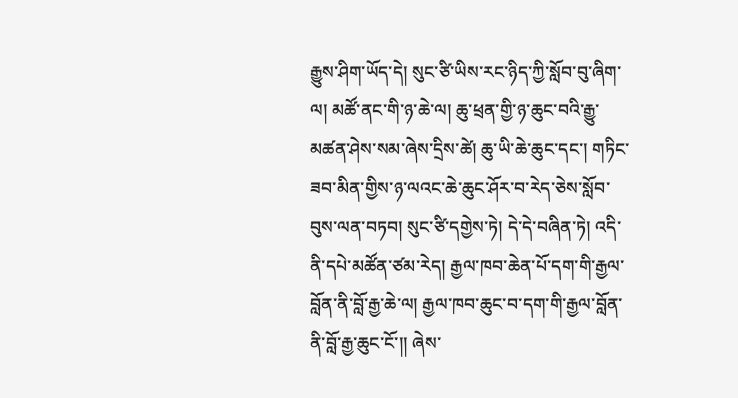རྒྱུས་ཤིག་ཡོད་དེ། སུང་ཙི་ཡིས་རང་ཉིད་ཀྱི་སློབ་བུ་ཞིག་ལ། མཚོ་ནང་གི་ཉ་ཆེ་ལ། ཆུ་ཕྲན་གྱི་ཉ་ཆུང་བའི་རྒྱུ་མཚན་ཤེས་སམ་ཞེས་དྲིས་ཚེ། ཆུ་ཡི་ཆེ་ཆུང་དང་། གཏིང་ཟབ་མིན་གྱིས་ཉ་ལའང་ཆེ་ཆུང་ཤོར་བ་རེད་ཅེས་སློབ་བུས་ལན་བཏབ། སུང་ཙི་དགྱེས་ཏེ། དེ་དེ་བཞིན་ཏེ། འདི་ནི་དཔེ་མཚོན་ཙམ་རེད། རྒྱལ་ཁབ་ཆེན་པོ་དག་གི་རྒྱལ་བློན་ནི་བློ་རྒྱ་ཆེ་ལ། རྒྱལ་ཁབ་ཆུང་བ་དག་གི་རྒྱལ་བློན་ནི་བློ་རྒྱ་ཆུང་ངོ་།། ཞེས་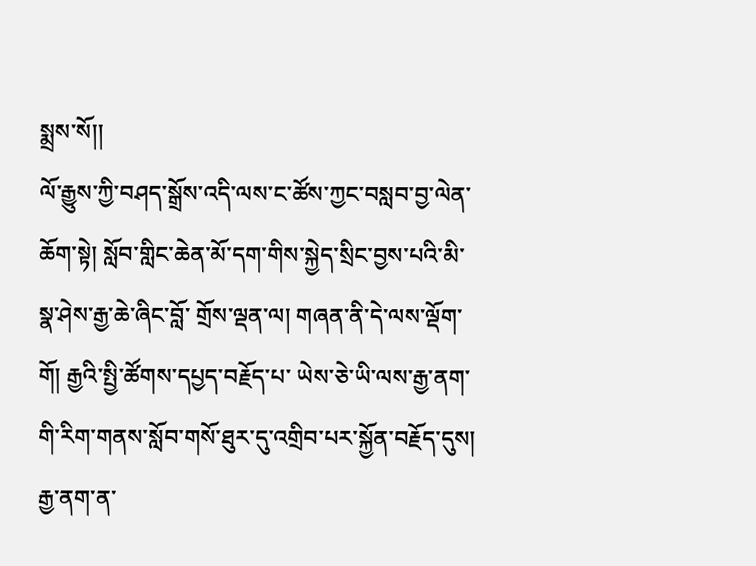སྨྲས་སོ།།
ལོ་རྒྱུས་ཀྱི་བཤད་སྒྲོས་འདི་ལས་ང་ཚོས་ཀྱང་བསླབ་བྱ་ལེན་ཆོག་སྟེ། སློབ་གླིང་ཆེན་མོ་དག་གིས་སྐྱེད་སྲིང་བྱས་པའི་མི་སྣ་ཤེས་རྒྱ་ཆེ་ཞིང་བློ་ གྲོས་ལྡན་ལ། གཞན་ནི་དེ་ལས་ལྡོག་གོ། རྒྱའི་སྤྱི་ཚོགས་དཔྱད་བརྗོད་པ་ ཡེས་ཅེ་ཡི་ལས་རྒྱ་ནག་གི་རིག་གནས་སློབ་གསོ་ཐུར་དུ་འགྲིབ་པར་སྐྱོན་བརྗོད་དུས། རྒྱ་ནག་ན་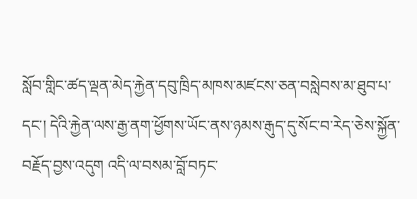སློབ་གླིང་ཚད་ལྡན་མེད་རྐྱེན་དབུ་ཁྲིད་མཁས་མཛངས་ཅན་བསླེབས་མ་ཐུབ་པ་དང་། དེའི་རྐྱེན་ལས་རྒྱ་ནག་ཕྱོགས་ཡོང་ནས་ཉམས་རྒུད་དུ་སོང་བ་རེད་ཅེས་སྐྱོན་བརྗོད་བྱས་འདུག འདི་ལ་བསམ་བློ་བཏང་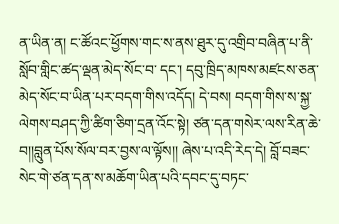ན་ཡིན་ན། ང་ཚོའང་ཕྱོགས་གང་ས་ནས་ཐུར་དུ་འགྲིབ་བཞིན་པ་ནི་སློབ་གླིང་ཚད་ལྡན་མེད་སོང་བ་ དང་། དབུ་ཁྲིད་མཁས་མཛངས་ཅན་མེད་སོང་བ་ཡིན་པར་བདག་གིས་འདོད། དེ་བས། བདག་གིས་ས་སྐྱ་ལེགས་བཤད་ཀྱི་ཚིག་ཅིག་དྲན་འོང་སྟེ། ཙན་དན་གསེར་ལས་རིན་ཆེ་བ།།བླུན་པོས་སོལ་བར་བྱས་ལ་ལྟོས།། ཞེས་པ་འདི་རེད་དེ། བློ་བཟང་སེང་གེ་ཙན་དན་ས་མཆོག་ཡིན་པའི་དབང་དུ་བཏང་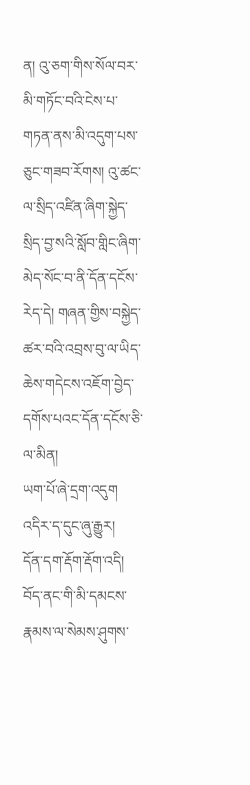ན། འུ་ཅག་གིས་སོལ་བར་མི་གཏོང་བའི་ངེས་པ་གཏན་ནས་མི་འདུག་པས་ཅུང་གཟབ་རོགས། འུ་ཚང་ལ་སྲིད་འཛིན་ཞིག་སྐྱེད་སྲིད་བྱ་སའི་སློབ་གླིང་ཞིག་མེད་སོང་བ་ནི་དོན་དངོས་རེད་དེ། གཞན་གྱིས་བསྐྱེད་ཚར་བའི་འབྲས་བུ་ལ་ཡིད་ཆེས་གདེངས་འཇོག་བྱེད་དགོས་པའང་དོན་དངོས་ཅི་ལ་མིན།
ཡག་པོ་ཞེ་དྲག་འདུག འདིར་ད་དུང་ཞུ་རྒྱུར།
དོན་དག་རྡོག་རྡོག་འདི། བོད་ནང་གི་མི་དམངས་རྣམས་ལ་སེམས་ཤུགས་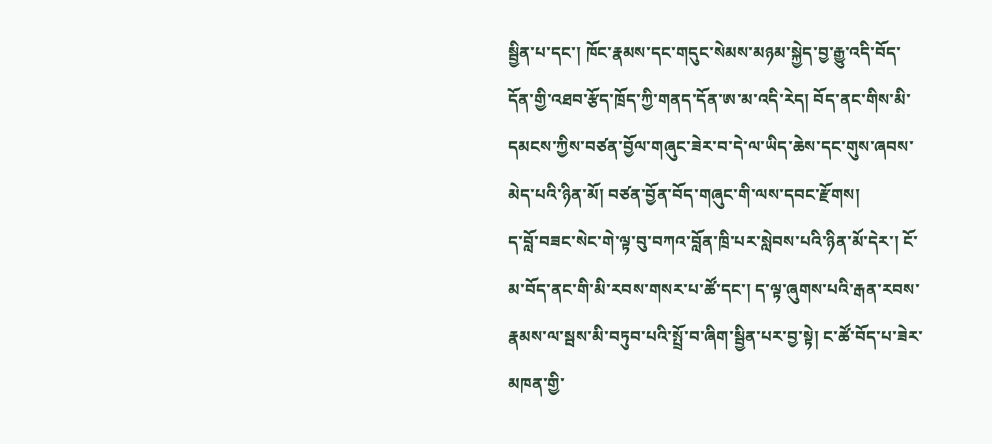སྦྱིན་པ་དང་། ཁོང་རྣམས་དང་གདུང་སེམས་མཉམ་སྐྱེད་བྱ་རྒྱུ་འདི་བོད་དོན་གྱི་འཐབ་རྩོད་ཁྲོད་ཀྱི་གནད་དོན་ཨ་མ་འདི་རེད། བོད་ནང་གིས་མི་དམངས་ཀྱིས་བཙན་བྱོལ་གཞུང་ཟེར་བ་དེ་ལ་ཡིད་ཆེས་དང་གུས་ཞབས་མེད་པའི་ཉིན་མོ། བཙན་བྱོན་བོད་གཞུང་གི་ལས་དབང་རྫོགས།
ད་བློ་བཟང་སེང་གེ་ལྟ་བུ་བཀའ་བློན་ཁྲི་པར་སླེབས་པའི་ཉིན་མོ་དེར་། ངོ་མ་བོད་ནང་གི་མི་རབས་གསར་པ་ཚོ་དང་། ད་ལྟ་ཞུགས་པའི་རྒན་རབས་རྣམས་ལ་སྦས་མི་བཏུབ་པའི་སྤྲོ་བ་ཞིག་སྦྱིན་པར་བྱ་སྟེ། ང་ཚོ་བོད་པ་ཟེར་མཁན་གྱི་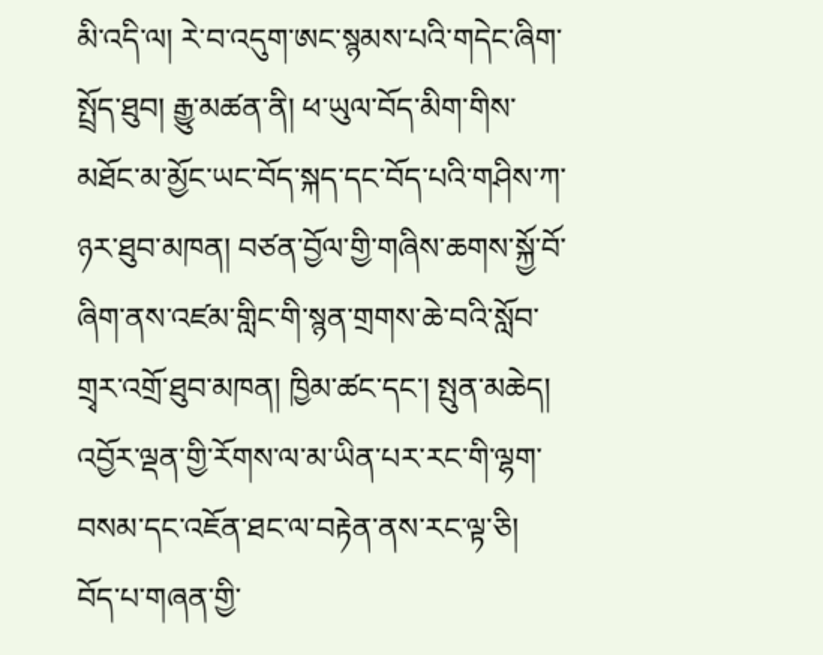མི་འདི་ལ། རེ་བ་འདུག་ཨང་སྙམས་པའི་གདེང་ཞིག་སྤྲོད་ཐུབ། རྒྱུ་མཚན་ནི། ཕ་ཡུལ་བོད་མིག་གིས་མཐོང་མ་མྱོང་ཡང་བོད་སྐད་དང་བོད་པའི་གཤིས་ཀ་ཉར་ཐུབ་མཁན། བཙན་བྱོལ་གྱི་གཞིས་ཆགས་སྐྱོ་བོ་ཞིག་ནས་འཛམ་གླིང་གི་སྙན་གྲགས་ཆེ་བའི་སློབ་གྲྭར་འགྲོ་ཐུབ་མཁན། ཁྱིམ་ཚང་དང་། སྤུན་མཆེད། འབྱོར་ལྡན་གྱི་རོགས་ལ་མ་ཡིན་པར་རང་གི་ལྷག་བསམ་དང་འཇོན་ཐང་ལ་བརྟེན་ནས་རང་ལྟ་ཅི། བོད་པ་གཞན་གྱི་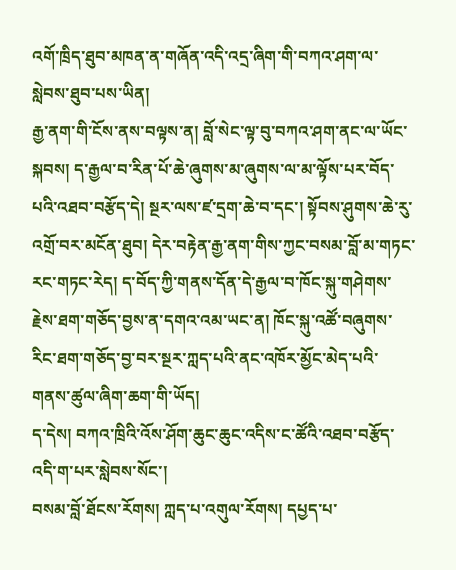འགོ་ཁྲིད་ཐུབ་མཁན་ན་གཞོན་འདི་འདྲ་ཞིག་གི་བཀའ་ཤག་ལ་སླེབས་ཐུབ་པས་ཡིན།
རྒྱ་ནག་གི་ངོས་ནས་བལྟས་ན། བློ་སེང་ལྟ་བུ་བཀའ་ཤག་ནང་ལ་ཡོང་སྐབས། ད་རྒྱལ་བ་རིན་པོ་ཆེ་ཞུགས་མ་ཞུགས་ལ་མ་ལྟོས་པར་བོད་པའི་འཐབ་བརྩོད་དེ། སྔར་ལས་ཛ་དྲག་ཆེ་བ་དང་། སྟོབས་ཤུགས་ཆེ་རུ་འགྲོ་བར་མངོན་ཐུབ། དེར་བརྟེན་རྒྱ་ནག་གིས་ཀྱང་བསམ་བློ་མ་གཏང་རང་གཏང་རེད། ད་བོད་ཀྱི་གནས་དོན་དེ་རྒྱལ་བ་ཁོང་སྐུ་གཤེགས་རྗེས་ཐག་གཅོད་བྱས་ན་དགའ་འམ་ཡང་ན། ཁོང་སྐུ་འཚོ་བཞུགས་རིང་ཐག་གཅོད་བྱ་བར་སྔར་ཀླད་པའི་ནང་འཁོར་མྱོང་མེད་པའི་གནས་ཚུལ་ཞིག་ཆག་གི་ཡོད།
ད་དེས། བཀའ་ཁྲིའི་འོས་ཤོག་ཆུང་ཆུང་འདིས་ང་ཚོའི་འཐབ་བརྩོད་འདི་ག་པར་སླེབས་སོང་།
བསམ་བློ་ཐོངས་རོགས། ཀླད་པ་འགུལ་རོགས། དཔྱད་པ་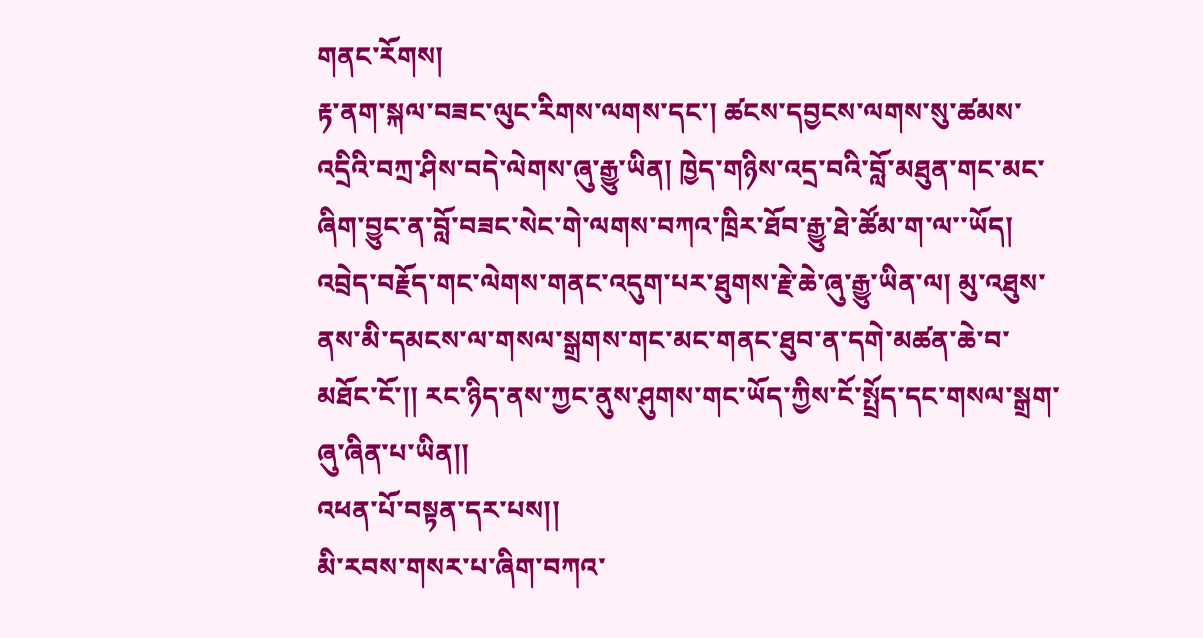གནང་རོགས།
རྟ་ནག་སྐལ་བཟང་ལུང་རིགས་ལགས་དང་། ཚངས་དབྱངས་ལགས་སུ་ཚམས་འདྲིའི་བཀྲ་ཤིས་བདེ་ལེགས་ཞུ་རྒྱུ་ཡིན། ཁྱེད་གཉིས་འདྲ་བའི་བློ་མཐུན་གང་མང་ཞིག་བྱུང་ན་བློ་བཟང་སེང་གེ་ལགས་བཀའ་ཁྲིར་ཐོབ་རྒྱུ་ཐེ་ཚོམ་ག་ལ་་ཡོད། འབྲེད་བརྗོད་གང་ལེགས་གནང་འདུག་པར་ཐུགས་རྗེ་ཆེ་ཞུ་རྒྱུ་ཡིན་ལ། མུ་འཐུས་ནས་མི་དམངས་ལ་གསལ་སྒྲགས་གང་མང་གནང་ཐུབ་ན་དགེ་མཚན་ཆེ་བ་མཐོང་ངོ་།། རང་ཉིད་ནས་ཀྱང་ནུས་ཤུགས་གང་ཡོད་ཀྱིས་ངོ་སྤྲོད་དང་གསལ་སྒྲག་ཞུ་ཞིན་པ་ཡིན།།
འཕན་པོ་བསྟན་དར་པས།།
མི་རབས་གསར་པ་ཞིག་བཀའ་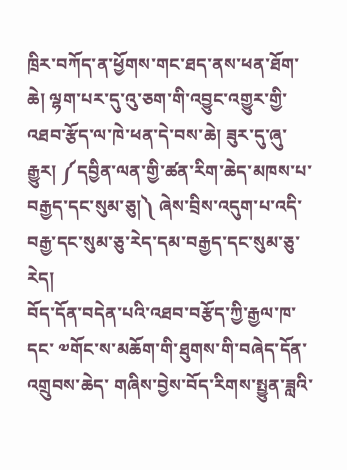ཁྲིར་བཀོད་ན་ཕྱོགས་གང་ཐད་ནས་ཕན་ཐོག་ཆེ། ལྷག་པར་དུ་འུ་ཅག་གི་འབྱུང་འགྱུར་གྱི་འཐབ་རྩོད་ལ་ཁེ་ཕན་དེ་བས་ཆེ། ཟུར་དུ་ཞུ་རྒྱུར། ༼དབྱིན་ལན་གྱི་ཚན་རིག་ཆེད་མཁས་པ་བརྒྱད་དང་སུམ་ཅུ།༽ ཞེས་བྲིས་འདུག་པ་འདི་བརྒྱ་དང་སུམ་ཅུ་རེད་དམ་བརྒྱད་དང་སུམ་ཅུ་རེད།
བོད་དོན་བདེན་པའི་འཐབ་བརྩོད་ཀྱི་རྒྱལ་ཁ་དང་ ༧གོང་ས་མཆོག་གི་ཐུགས་གི་བཞེད་དོན་འགྲུབས་ཆེད་ གཞིས་བྱེས་བོད་རིགས་སྤྱུན་ཟླའི་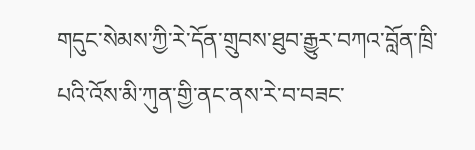གདུང་སེམས་ཀྱི་རེ་དོན་གྲུབས་ཐུབ་རྒྱུར་བཀའ་བློན་ཁྲི་པའི་འོས་མི་ཀུན་གྱི་ནང་ནས་རེ་བ་བཟང་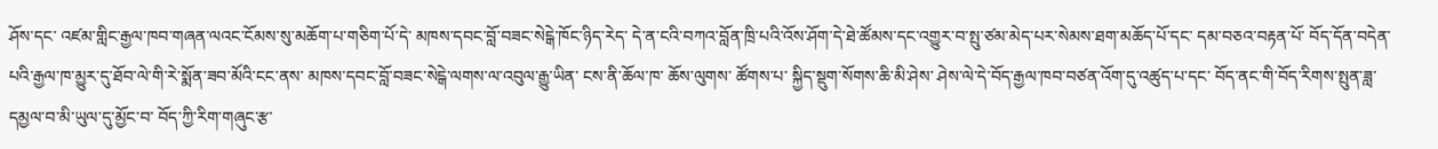ཤོས་དང་ འཛམ་གླིང་རྒྱལ་ཁབ་གཞན་ལའང་ངོམས་སུ་མཆོག་པ་གཅིག་པོ་དེ་ མཁས་དབང་བློ་བཟང་སེངྒེ་ཁོང་ཉིད་རེད་ དེ་ན་ངའི་བཀའ་བློན་ཁྲི་པའི་འོས་ཤོག་དེ་ཐེ་ཚོམས་དང་འགྱུར་བ་སྤུ་ཙམ་མེད་པར་སེམས་ཐག་མཆོད་པོ་དང་ དམ་བཅའ་བརྟན་པོ་ བོད་དོན་བདེན་པའི་རྒྱལ་ཁ་མྱུར་དུ་ཐོབ་ལེ་གི་རེ་སྨོན་ཟབ་མོའི་ངང་ནས་ མཁས་དབང་བློ་བཟང་སེངྒེ་ལགས་ལ་འབུལ་རྒྱུ་ཡིན་ ངས་ནི་ཆོལ་ཁ་ ཆོས་ལུགས་ ཚོགས་པ་ སྐྱིད་སྡུག་སོགས་ཆི་མི་ཤེས་ ཤེས་ལེ་དེ་བོད་རྒྱལ་ཁབ་བཙན་འོག་དུ་འཚུད་པ་དང་ བོད་ནང་གི་བོད་རིགས་སྤུན་ཟླ་དམྱལ་བ་མི་ཡུལ་དུ་མྱོང་བ་ བོད་ཀྱི་རིག་གཞུང་རྩ་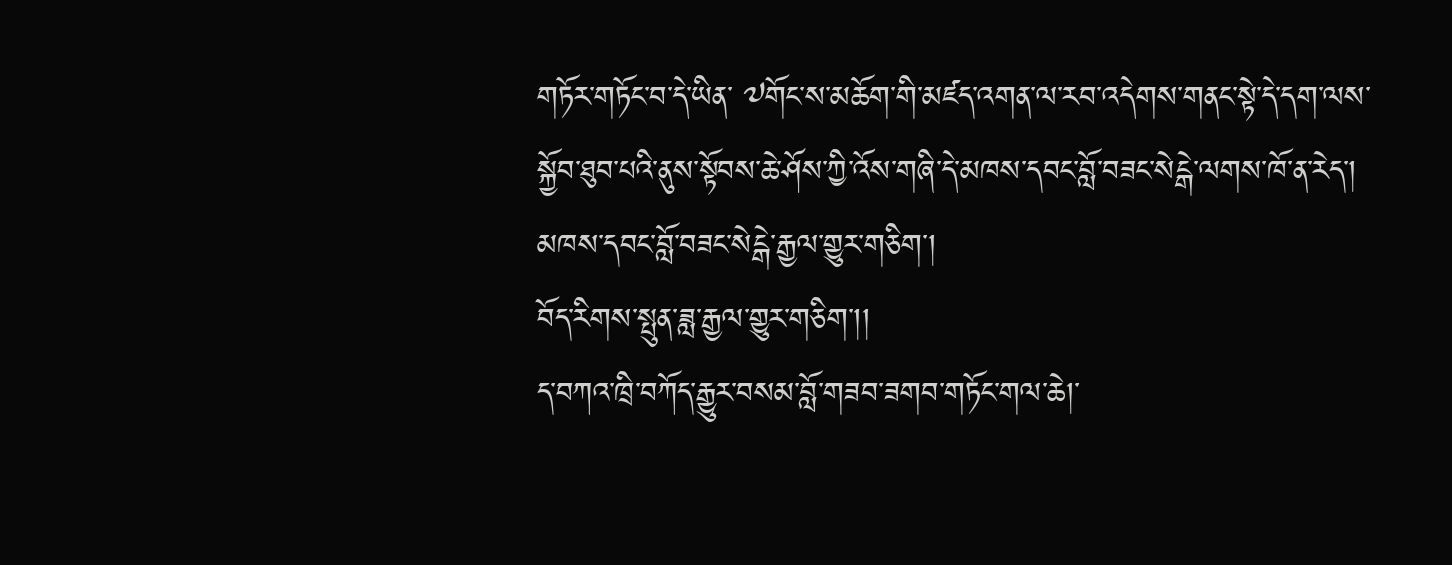གཏོར་གཏོང་བ་དེ་ཡིན་ ༧གོང་ས་མཆོག་གི་མཛད་འགན་ལ་རབ་འདེགས་གནང་སྟེ་དེ་དག་ལས་སྐྱོབ་ཐུབ་པའི་ནུས་སྟོབས་ཆེ་ཤོས་ཀྱི་འོས་གཞི་དེ་མཁས་དབང་བློ་བཟང་སེངྒེ་ལགས་ཁོ་ན་རེད་།
མཁས་དབང་བློ་བཟང་སེངྒེ་རྒྱལ་གྱུར་གཅིག་།
བོད་རིགས་སྤུན་ཟླ་རྒྱལ་གྱུར་གཅིག་།།
ད་བཀའ་ཁྲི་བཀོད་རྒྱུར་བསམ་བློ་གཟབ་ཟགབ་གཏོང་གལ་ཆེ།་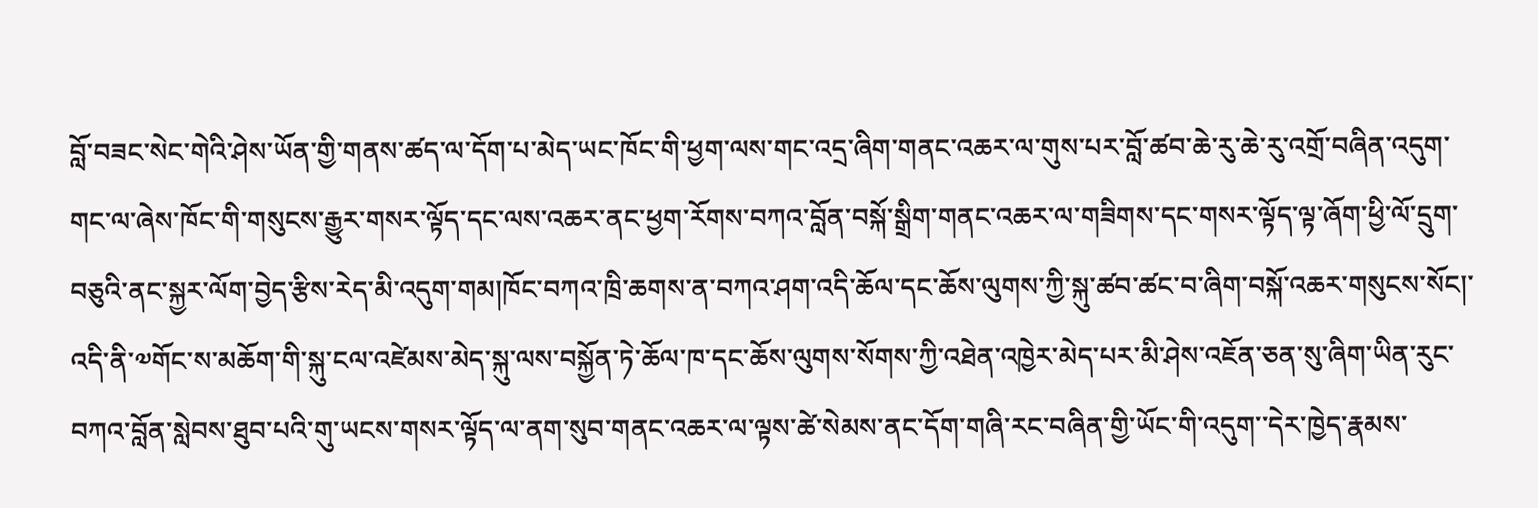བློ་བཟང་སེང་གེའི་ཤེས་ཡོན་གྱི་གནས་ཚད་ལ་དོག་པ་མེད་ཡང་ཁོང་གི་ཕྱག་ལས་གང་འདྲ་ཞིག་གནང་འཆར་ལ་གུས་པར་བློ་ཚབ་ཆེ་རུ་ཆེ་རུ་འགྲོ་བཞིན་འདུག་གང་ལ་ཞེས་ཁོང་གི་གསུངས་རྒྱུར་གསར་ལྟོད་དང་ལས་འཆར་ནང་ཕྱག་རོགས་བཀའ་བློན་བསྐོ་སྒྲིག་གནང་འཆར་ལ་གཟིགས་དང་གསར་ལྟོད་ལྟ་ཞོག་ཕྱི་ལོ་དྲུག་བཅུའི་ནང་སྐྱར་ལོག་བྱེད་རྩིས་རེད་མི་འདུག་གམ།ཁོང་བཀའ་ཁྲི་ཆགས་ན་བཀའ་ཤག་འདི་ཆོལ་དང་ཆོས་ལུགས་ཀྱི་སྐུ་ཚབ་ཚང་བ་ཞིག་བསྐོ་འཆར་གསུངས་སོང།་འདི་ནི་༧གོང་ས་མཆོག་གི་སྐུ་ངལ་འཛེམས་མེད་སྐུ་ལས་བསྐྱོན་ཏེ་ཆོལ་ཁ་དང་ཆོས་ལུགས་སོགས་ཀྱི་འཐེན་འཁྱེར་མེད་པར་མི་ཤེས་འཇོན་ཅན་སུ་ཞིག་ཡིན་རུང་བཀའ་བློན་སླེབས་ཐུབ་པའི་གུ་ཡངས་གསར་ལྟོད་ལ་ནག་སུབ་གནང་འཆར་ལ་ལྟས་ཚེ་སེམས་ནང་དོག་གཞི་རང་བཞིན་གྱི་ཡོང་གི་འདུག་་དེར་ཁྱེད་རྣམས་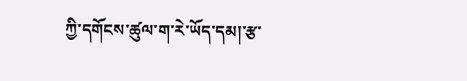ཀྱི་དགོངས་ཚུལ་ག་རེ་ཡོད་དམ།་རྩ་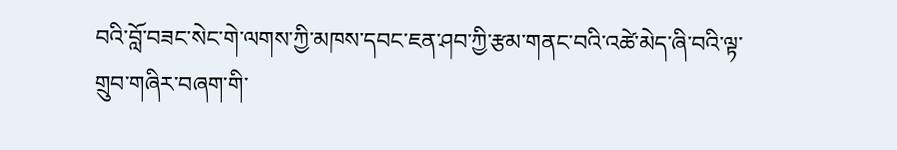བའི་བློ་བཟང་སེང་གེ་ལགས་ཀྱི་མཁས་དབང་ཇན་ཤབ་ཀྱི་རྩམ་གནང་བའི་འཚེ་མེད་ཞི་བའི་ལྟ་གྲུབ་གཞིར་བཞག་གི་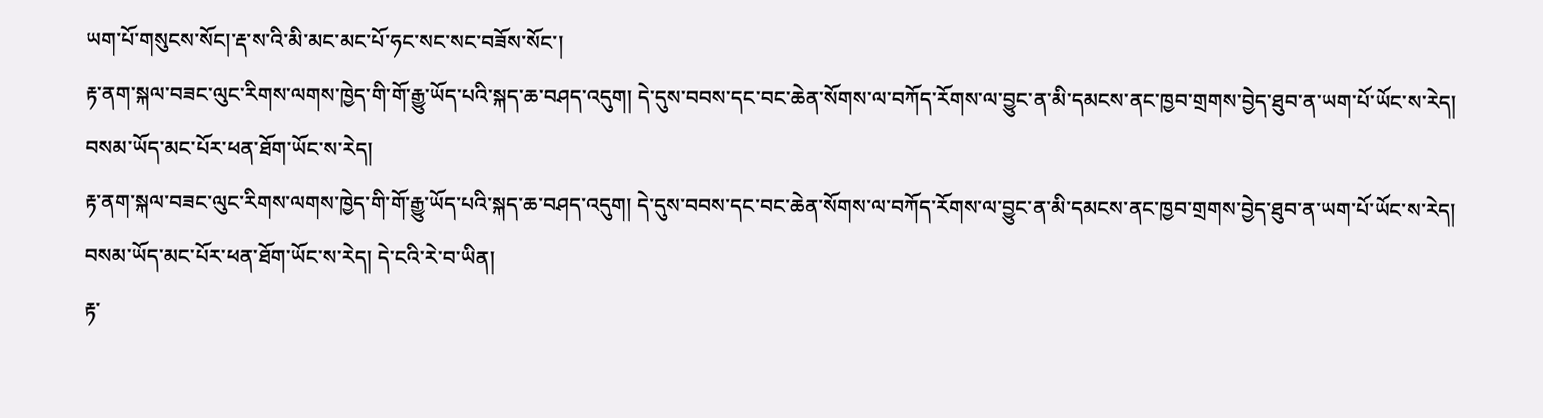ཡག་པོ་གསུངས་སོང།་རྡ་ས་འི་མི་མང་མང་པོ་ཧང་སང་སང་བཟོས་སོང་།
རྟ་ནག་སྐལ་བཟང་ལུང་རིགས་ལགས་ཁྱེད་གི་གོ་རྒྱུ་ཡོད་པའི་སྐད་ཆ་བཤད་འདུག། དེ་དུས་བབས་དང་བང་ཆེན་སོགས་ལ་བཀོད་རོགས་ལ་བྱུང་ན་མི་དམངས་ནང་ཁྱབ་གྲགས་བྱེད་ཐུབ་ན་ཡག་པོ་ཡོང་ས་རེད། བསམ་ཡོད་མང་པོར་ཕན་ཐོག་ཡོང་ས་རེད།
རྟ་ནག་སྐལ་བཟང་ལུང་རིགས་ལགས་ཁྱེད་གི་གོ་རྒྱུ་ཡོད་པའི་སྐད་ཆ་བཤད་འདུག། དེ་དུས་བབས་དང་བང་ཆེན་སོགས་ལ་བཀོད་རོགས་ལ་བྱུང་ན་མི་དམངས་ནང་ཁྱབ་གྲགས་བྱེད་ཐུབ་ན་ཡག་པོ་ཡོང་ས་རེད། བསམ་ཡོད་མང་པོར་ཕན་ཐོག་ཡོང་ས་རེད། དེ་ངའི་རེ་བ་ཡིན།
རྟ་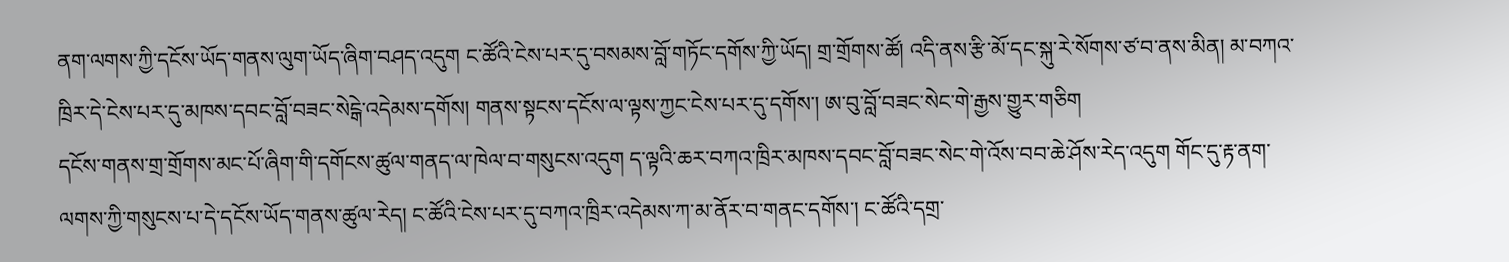ནག་ལགས་ཀྱི་དངོས་ཡོད་གནས་ལུག་ཡོད་ཞིག་བཤད་འདུག ང་ཚོའི་ངེས་པར་དུ་བསམས་བློ་གཏོང་དགོས་ཀྱི་ཡོད། གྲ་གྲོགས་ཚོ། འདི་ནས་རྩི་མོ་དང་སྐུ་རེ་སོགས་ཙ་བ་ནས་མིན། མ་བཀའ་ཁྲིར་དེ་ངེས་པར་དུ་མཁས་དབང་བློ་བཟང་སེངྒེ་འདེམས་དགོས། གནས་སྟངས་དངོས་ལ་ལྟས་ཀྱང་ངེས་པར་དུ་དགོས་། ཨ་བུ་བློ་བཟང་སེང་གེ་རྒྱས་གྱུར་གཅིག
དངོས་གནས་གྲ་གྲོགས་མང་པོ་ཞིག་གི་དགོངས་ཚུལ་གནད་ལ་ཁེལ་བ་གསུངས་འདུག ད་ལྟའི་ཆར་བཀའ་ཁྲིར་མཁས་དབང་བློ་བཟང་སེང་གེ་འོས་བབ་ཆེ་ཤོས་རེད་འདུག གོང་དུ་རྟ་ནག་ལགས་ཀྱི་གསུངས་པ་དེ་དངོས་ཡོད་གནས་ཚུལ་རེད། ང་ཚོའི་ངེས་པར་དུ་བཀའ་ཁྲིར་འདེམས་ཀ་མ་ནོར་བ་གནང་དགོས་། ང་ཚོའི་དགྲ་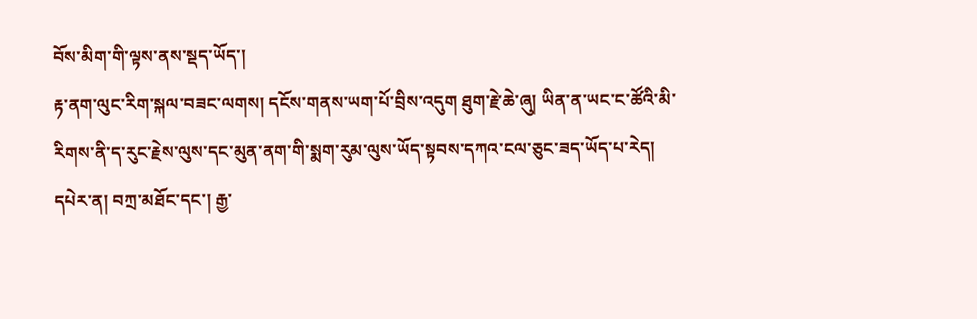བོས་མིག་གི་ལྟས་ནས་སྡད་ཡོད་།
རྟ་ནག་ལུང་རིག་སྐལ་བཟང་ལགས། དངོས་གནས་ཡག་པོ་བྲིས་འདུག ཐུག་རྗེ་ཆེ་ཞུ། ཡིན་ན་ཡང་ང་ཚོའི་མི་རིགས་ནི་ད་རུང་རྗེས་ལུས་དང་མུན་ནག་གི་སྨག་རུམ་ལུས་ཡོད་སྟབས་དཀའ་ངལ་ཅུང་ཟད་ཡོད་པ་རེད། དཔེར་ན། བཀྲ་མཐོང་དང་། རྒྱ་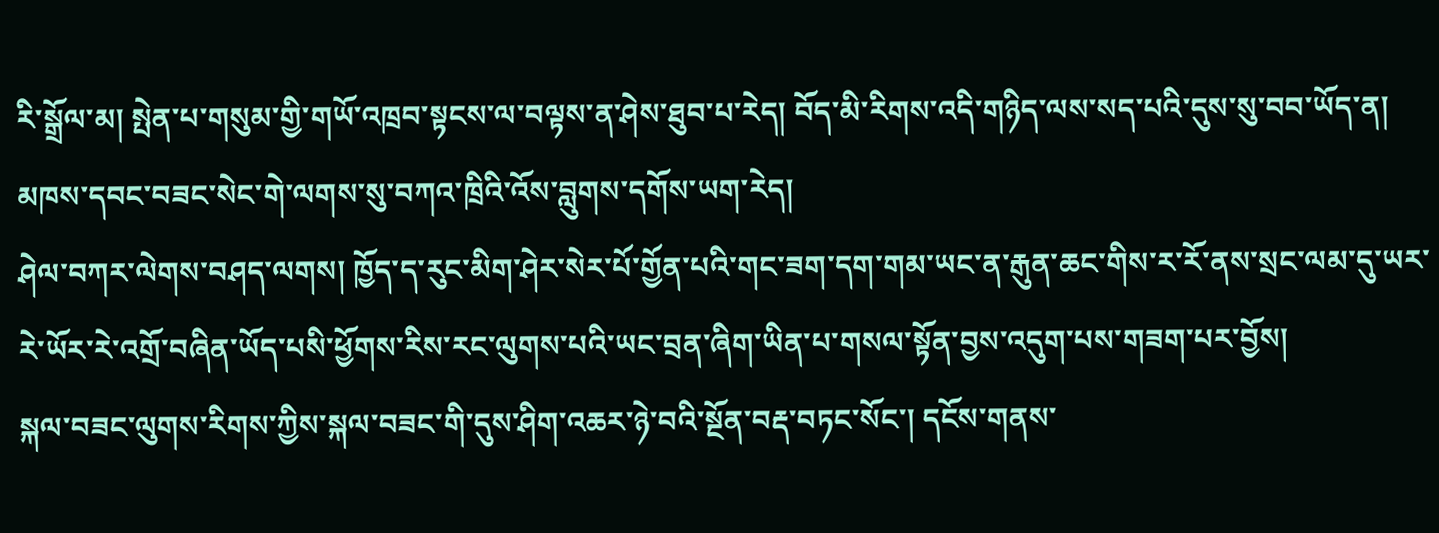རི་སྒྲོལ་མ། སྤེན་པ་གསུམ་གྱི་གཡོ་འཁྲབ་སྟངས་ལ་བལྟས་ན་ཤེས་ཐུབ་པ་རེད། བོད་མི་རིགས་འདི་གཉིད་ལས་སད་པའི་དུས་སུ་བབ་ཡོད་ན། མཁས་དབང་བཟང་སེང་གེ་ལགས་སུ་བཀའ་ཁྲིའི་འོས་བླུགས་དགོས་ཡག་རེད།
ཤེལ་བཀར་ལེགས་བཤད་ལགས། ཁྱོད་ད་རུང་མིག་ཤེར་སེར་པོ་གྱོན་པའི་གང་ཟག་དག་གམ་ཡང་ན་རྒུན་ཆང་གིས་ར་རོ་ནས་སྲང་ལམ་དུ་ཡར་རེ་ཡོར་རེ་འགྲོ་བཞིན་ཡོད་པསི་ཕྱོགས་རིས་རང་ལུགས་པའི་ཡང་བྲན་ཞིག་ཡིན་པ་གསལ་སྟོན་བྱས་འདུག་པས་གཟག་པར་བྱོས།
སྐལ་བཟང་ལུགས་རིགས་ཀྱིས་སྐལ་བཟང་གི་དུས་ཤིག་འཆར་ཉེ་བའི་སྔོན་བརྡ་བཏང་སོང་། དངོས་གནས་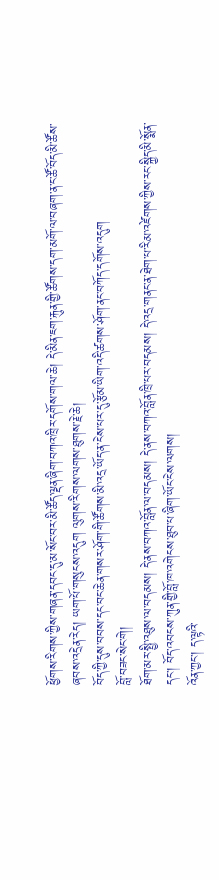ཕྱོགས་རིགས་ཀྱིས་གཞན་དབང་དུ་མ་སོང་བར་མི་ཚོད་ལྡན་ཞིག་བཀའ་ཁྲིར་དགོས་གལ་ཆེ། དེ་མིན་ཇག་རྐུན་གྱི་ཚོགས་དག་མགོ་ལ་བཞག་ན་ང་ཚོ་བོད་མི་ཚོས་ཞབས་འདྲེན་རེད། ཡག་པོ་གསུངས་འདུག ལུགས་རིགས་ལགས་ཐུགས་རྗེ་ཆེ།
བོད་ཀྱི་དུས་བབས་དང་བང་ཆེན་གསར་ཤོག་གི་ཚོགས་མི་འདྲ་ཡོད་ན་ངེས་པར་དུ་རྩོམ་ཡིག་འདི་ཚགས་ཤོག་ནང་བཀོད་དགོས་འདུག
བློ་བཟང་སེང་གེ།
ཐོག་མར་སྤྱི་འཐུས་ལ་བདམས། དེ་ནས་བཀའ་བློན་ལ་བདམས། དེ་ནས་བཀའ་བློན་ཁྲི་པར་བདམས། དེ་འདྲ་གནང་ན་ཐེག་པ་རིམ་འཛེགས་ཀྱིས་རང་སྐྱིད་མི་སྨོན་དང་། བོད་འབངས་ཀུན་གྱི་བློ་ཁ་འགེངས་ཐུབ་པ་ཞིག་ཡོང་ངེས་ལགས།
འོན་ཀྱང་། ད་ལྟའི་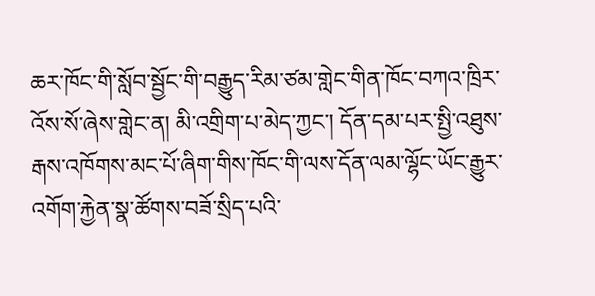ཆར་ཁོང་གི་སློབ་སྦྱོང་གི་བརྒྱུད་རིམ་ཙམ་གླེང་གིན་ཁོང་བཀའ་ཁྲིར་འོས་སོ་ཞེས་གླེང་ན། མི་འགྲིག་པ་མེད་ཀྱང་། དོན་དམ་པར་སྤྱི་འཐུས་རྒས་འཁོགས་མང་པོ་ཞིག་གིས་ཁོང་གི་ལས་དོན་ལམ་ལྷོང་ཡོང་རྒྱུར་འགོག་རྐྱེན་སྣ་ཚོགས་བཟོ་སྲིད་པའི་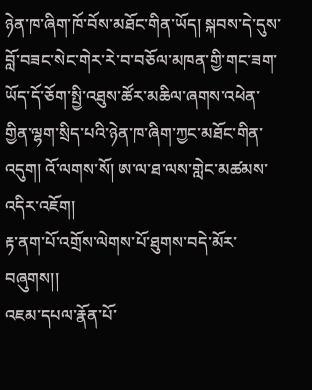ཉེན་ཁ་ཞིག་ཁོ་བོས་མཐོང་གིན་ཡོད། སྐབས་དེ་དུས་བློ་བཟང་སེང་གེར་རེ་བ་བཅོལ་མཁན་གྱི་གང་ཟག་ཡོད་དོ་ཅོག་སྤྱི་འཐུས་ཚོར་མཆིལ་ཞགས་འཕེན་གྱིན་ལྷག་སྲིད་པའི་ཉེན་ཁ་ཞིག་ཀྱང་མཐོང་གིན་འདུག། འོ་ལགས་སོ། ཨ་ལ་ཐ་ལས་གླེང་མཚམས་འདིར་འཇོག།
རྟ་ནག་པོ་འགྲོས་ལེགས་པོ་ཐུགས་བདེ་མོར་བཞུགས།།
འཇམ་དཔལ་རྣོན་པོ་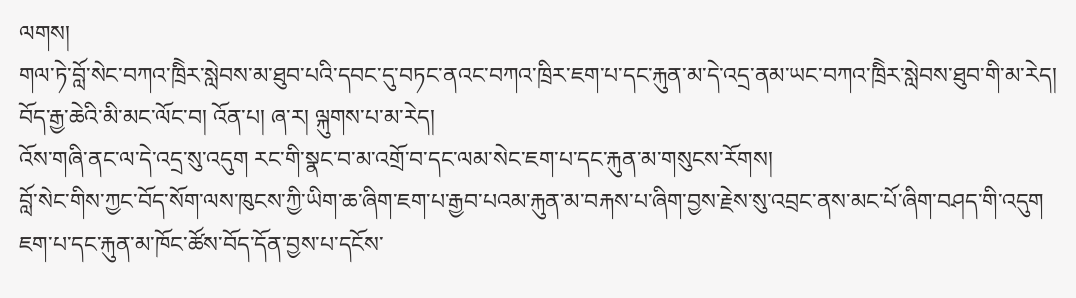ལགས།
གལ་ཏེ་བློ་སེང་བཀའ་ཁྲིེར་སླེབས་མ་ཐུབ་པའི་དབང་དུ་བཏང་ནའང་བཀའ་ཁྲིར་ཇག་པ་དང་རྐུན་མ་དེ་འདྲ་ནམ་ཡང་བཀའ་ཁྲིེར་སླེབས་ཐུབ་གི་མ་རེད།
བོད་རྒྱ་ཆེའི་མི་མང་ལོང་བ། འོན་པ། ཞ་ར། ལྐུགས་པ་མ་རེད།
འོས་གཞི་ནང་ལ་དེ་འདྲ་སུ་འདུག རང་གི་སྣང་བ་མ་འགྲོ་བ་དང་ལམ་སེང་ཇག་པ་དང་རྐུན་མ་གསུངས་རོགས།
བློ་སེང་གིས་ཀྱང་བོད་སོག་ལས་ཁུངས་ཀྱི་ཡིག་ཆ་ཞིག་ཇག་པ་རྒྱབ་པའམ་རྐུན་མ་བརྐས་པ་ཞིག་བྱས་རྗེས་སུ་འབྲང་ནས་མང་པོ་ཞིག་བཤད་གི་འདུག
ཇག་པ་དང་རྐུན་མ་ཁོང་ཚོས་བོད་དོན་བྱས་པ་དངོས་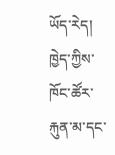ཡོད་རེད། ཁྱེད་ཀྱིས་ཁོང་ཚོར་རྐུན་མ་དང་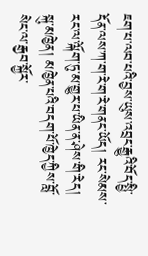ཇག་པ་ལབ་པའི་བྱས་ཡུས་འབྲང་རྒྱུའི་བོད་སྤྱི་དོན་ལས་ཀ་ག་རེ་ག་རེ་གནང་ཡོད། རང་སེམས་རང་ལ་ལྐོག་ཏུ་མ་གྱུར་པ་ཡིན་ན་ཤེས་གི་རེད།
སྐུ་མཁྱེན། མཁྱེན་པའི་བདག་པོ་ཁྱེད་ཀྱིས་བློ་སེང་ལ་རྒྱབ་སྐྱོར་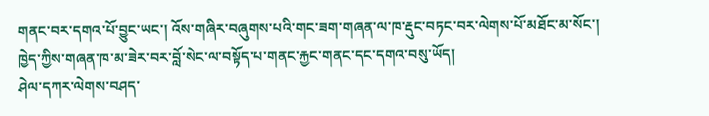གནང་བར་དགའ་པོ་བྱུང་ཡང་། འོས་གཞིར་བཞུགས་པའི་གང་ཟག་གཞན་ལ་ཁ་རྡུང་བཏང་བར་ལེགས་པོ་མཐོང་མ་སོང་།
ཁྱེད་ཀྱིས་གཞན་ཁ་མ་ཟེར་བར་བློ་སེང་ལ་བསྟོད་པ་གནང་རྐྱང་གནང་དང་དགའ་བསུ་ཡོད།
ཤེལ་དཀར་ལེགས་བཤད་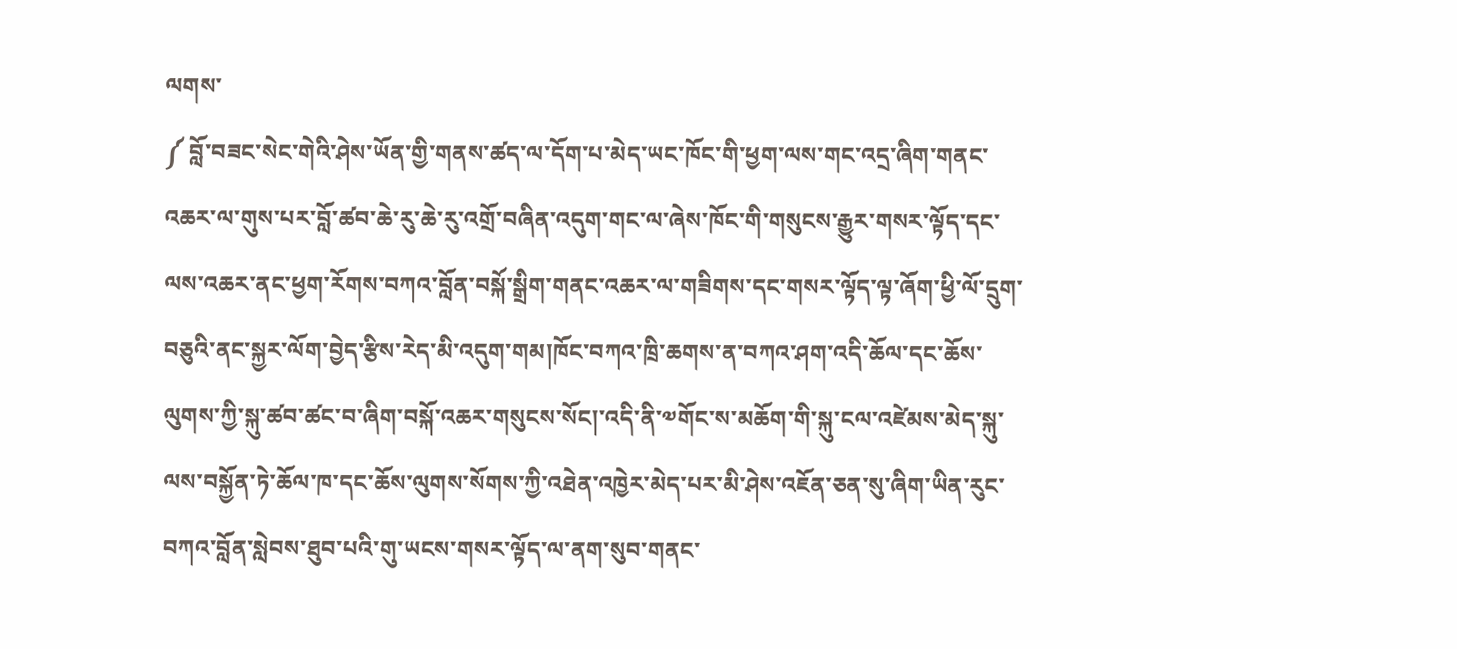ལགས་
༼ བློ་བཟང་སེང་གེའི་ཤེས་ཡོན་གྱི་གནས་ཚད་ལ་དོག་པ་མེད་ཡང་ཁོང་གི་ཕྱག་ལས་གང་འདྲ་ཞིག་གནང་འཆར་ལ་གུས་པར་བློ་ཚབ་ཆེ་རུ་ཆེ་རུ་འགྲོ་བཞིན་འདུག་གང་ལ་ཞེས་ཁོང་གི་གསུངས་རྒྱུར་གསར་ལྟོད་དང་ལས་འཆར་ནང་ཕྱག་རོགས་བཀའ་བློན་བསྐོ་སྒྲིག་གནང་འཆར་ལ་གཟིགས་དང་གསར་ལྟོད་ལྟ་ཞོག་ཕྱི་ལོ་དྲུག་བཅུའི་ནང་སྐྱར་ལོག་བྱེད་རྩིས་རེད་མི་འདུག་གམ།ཁོང་བཀའ་ཁྲི་ཆགས་ན་བཀའ་ཤག་འདི་ཆོལ་དང་ཆོས་ལུགས་ཀྱི་སྐུ་ཚབ་ཚང་བ་ཞིག་བསྐོ་འཆར་གསུངས་སོང།་འདི་ནི་༧གོང་ས་མཆོག་གི་སྐུ་ངལ་འཛེམས་མེད་སྐུ་ལས་བསྐྱོན་ཏེ་ཆོལ་ཁ་དང་ཆོས་ལུགས་སོགས་ཀྱི་འཐེན་འཁྱེར་མེད་པར་མི་ཤེས་འཇོན་ཅན་སུ་ཞིག་ཡིན་རུང་བཀའ་བློན་སླེབས་ཐུབ་པའི་གུ་ཡངས་གསར་ལྟོད་ལ་ནག་སུབ་གནང་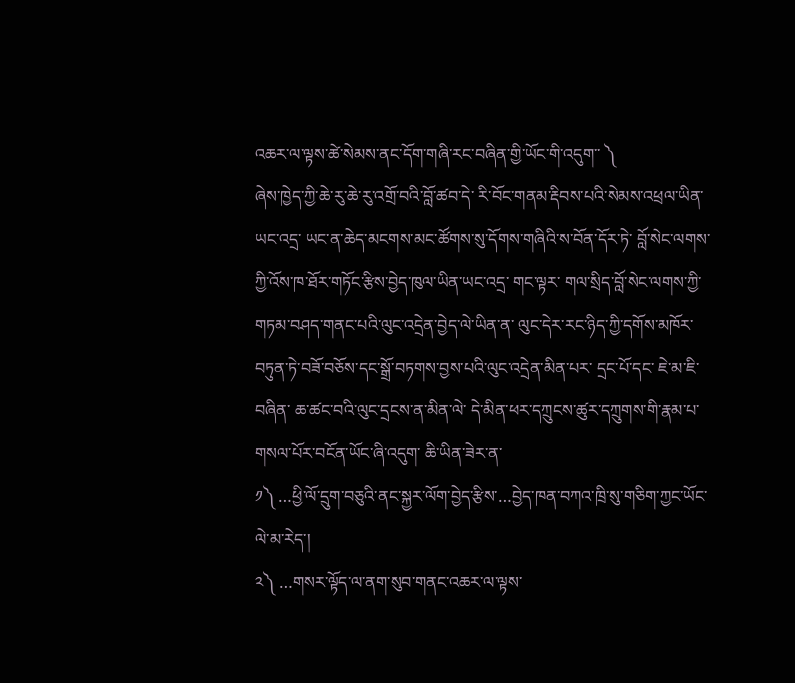འཆར་ལ་ལྟས་ཚེ་སེམས་ནང་དོག་གཞི་རང་བཞིན་གྱི་ཡོང་གི་འདུག་་ ༽
ཞེས་ཁྱེད་ཀྱི་ཆེ་རུ་ཆེ་རུ་འགྲོ་བའི་བློ་ཚབ་དེ་ རི་བོང་གནམ་རྡིབས་པའི་སེམས་འཕྲལ་ཡིན་ཡང་འདྲ་ ཡང་ན་ཆེད་མངགས་མང་ཚོགས་སུ་དོགས་གཞིའི་ས་བོན་དོར་ཏེ་ བློ་སེང་ལགས་ཀྱི་འོས་ཁ་ཐོར་གཏོང་རྩིས་བྱེད་ཁུལ་ཡིན་ཡང་འདྲ་ གང་ལྟར་ གལ་སྲིད་བློ་སེང་ལགས་ཀྱི་གཏམ་བཤད་གནང་པའི་ལུང་འདྲེན་བྱེད་ལེ་ཡིན་ན་ ལུང་དེར་རང་ཉིད་ཀྱི་དགོས་མཁོར་བཏུན་ཏེ་བཟོ་བཅོས་དང་སྒྲོ་བཏགས་བྱས་པའི་ལུང་འདྲེན་མིན་པར་ དྲང་པོ་དང་ ཇེ་མ་ཇི་བཞིན་ ཆ་ཚང་བའི་ལུང་དྲངས་ན་མིན་ལེ་ དེ་མིན་ཕར་དཀྲུངས་ཚུར་དཀྲུགས་གི་རྣམ་པ་གསལ་པོར་བངོན་ཡོང་ཞི་འདུག་ ཆི་ཡིན་ཟེར་ན་
༡༽ …ཕྱི་ལོ་དྲུག་བཅུའི་ནང་སྐྱར་ལོག་བྱེད་རྩིས་…བྱེད་ཁན་བཀའ་ཁྲི་སུ་གཅིག་ཀྱང་ཡོང་ལེ་མ་རེད་།
༢༽ …གསར་ལྟོད་ལ་ནག་སུབ་གནང་འཆར་ལ་ལྟས་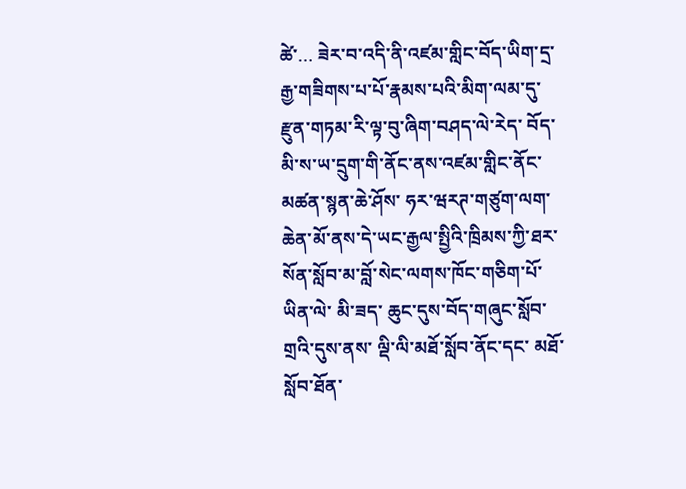ཚེ་… ཟེར་བ་འདི་ནི་འཛམ་གླིང་བོད་ཡིག་དྲ་རྒྱ་གཟིགས་པ་པོ་རྣམས་པའི་མིག་ལམ་དུ་རྫུན་གཏམ་རི་ལྟ་བུ་ཞིག་བཤད་ལེ་རེད་ བོད་མི་ས་ཡ་དྲུག་གི་ནོང་ནས་འཛམ་གླིང་ནོང་མཚན་སྙན་ཆེ་ཤོས་ ཧར་ཝརཊ་གཙུག་ལག་ཆེན་མོ་ནས་དེ་ཡང་རྒྱལ་སྤྱིའི་ཁྲིམས་ཀྱི་ཐར་སོན་སློབ་མ་བློ་སེང་ལགས་ཁོང་གཅིག་པོ་ཡིན་ལེ་ མི་ཟད་ ཆུང་དུས་བོད་གཞུང་སློབ་གྲའི་དུས་ནས་ ལྡི་ལི་མཐོ་སློབ་ནོང་དང་ མཐོ་སློབ་ཐོན་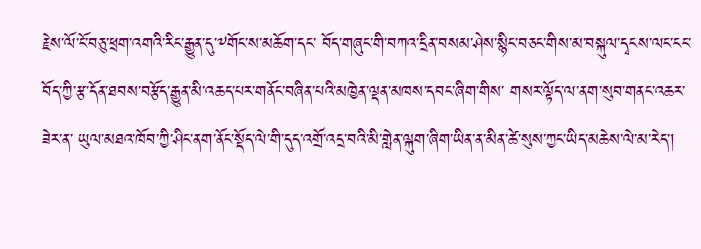རྗེས་ལོ་ངོ་བཅུ་ཕྲག་འགའི་རིང་རྒྱུན་དུ་༸གོང་ས་མཆོག་དང་ བོད་གཞུང་གི་བཀའ་དྲིན་བསམ་ཤེས་སྙིང་བཅང་གིས་མ་བསྐུལ་དྭངས་ལང་ངང་བོད་ཀྱི་རྩ་དོན་ཐབས་བརྩོད་རྒྱུན་མི་འཆད་པར་གནོང་བཞིན་པའི་མཁྱེན་ལྡན་མཁས་དབང་ཞིག་གིས་ གསར་ལྟོད་ལ་ནག་སུབ་གནང་འཆར་ ཟེར་ན་ ཡུལ་མཐའ་ཁོབ་ཀྱི་ཤིང་ནག་ནོང་སྡོད་ལེ་གི་དུད་འགྲོ་འདྲ་བའི་མི་གླེན་ལྐུག་ཞིག་ཡིན་ན་མིན་ཚེ་སུས་ཀྱང་ཡིད་མཆེས་ལེ་མ་རེད་།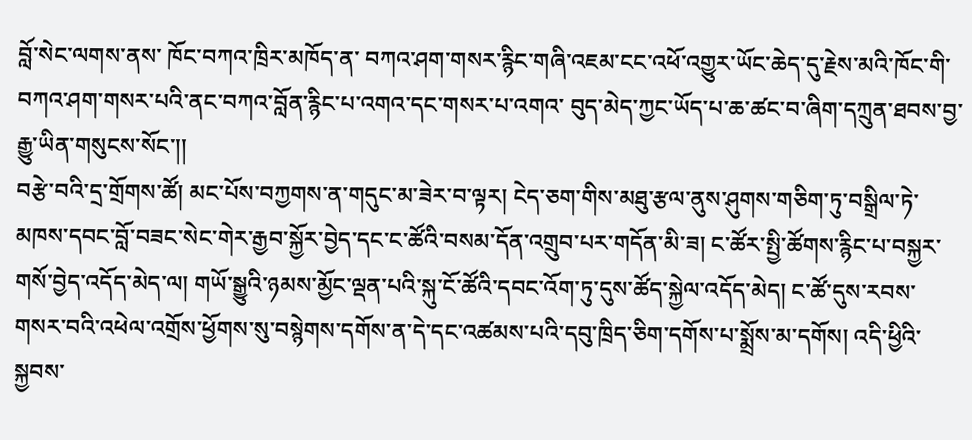བློ་སེང་ལགས་ནས་ ཁོང་བཀའ་ཁྲིར་མཁོད་ན་ བཀའ་ཤག་གསར་རྙིང་གཞི་འཇམ་ངང་འཕོ་འགྱུར་ཡོང་ཆེད་དུ་རྗེས་མའི་ཁོང་གི་བཀའ་ཤག་གསར་པའི་ནང་བཀའ་བློན་རྙིང་པ་འགའ་དང་གསར་པ་འགའ་ བུད་མེད་ཀྱང་ཡོད་པ་ཆ་ཚང་བ་ཞིག་དཀྲུན་ཐབས་བྱ་རྒྱུ་ཡིན་གསུངས་སོང་།།
བརྩེ་བའི་དྲ་གྲོགས་ཚོ། མང་པོས་བཀྱགས་ན་གདུང་མ་ཟེར་བ་ལྟར། ངེད་ཅག་གིས་མཐུ་རྩལ་ནུས་ཤུགས་གཅིག་ཏུ་བསྒྲིལ་ཏེ་མཁས་དབང་བློ་བཟང་སེང་གེར་རྒྱབ་སྐྱོར་བྱེད་དང་ང་ཚོའི་བསམ་དོན་འགྲུབ་པར་གདོན་མི་ཟ། ང་ཚོར་སྤྱི་ཚོགས་རྙིང་པ་བསྐྱར་གསོ་བྱེད་འདོད་མེད་ལ། གཡོ་སྒྱུའི་ཉམས་མྱོང་ལྡན་པའི་སྐུ་ངོ་ཚོའི་དབང་འོག་ཏུ་དུས་ཚོད་སྐྱེལ་འདོད་མེད། ང་ཚོ་དུས་རབས་གསར་བའི་འཕེལ་འགྲོས་ཕྱོགས་སུ་བསྙེགས་དགོས་ན་དེ་དང་འཚམས་པའི་དབུ་ཁྲིད་ཅིག་དགོས་པ་སྨྲོས་མ་དགོས། འདི་ཕྱིའི་སྐྱབས་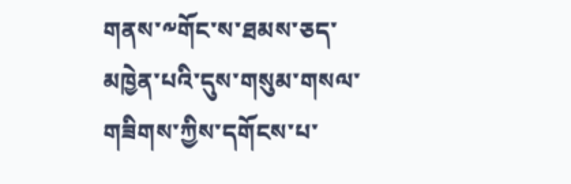གནས་༸གོང་ས་ཐམས་ཅད་མཁྱེན་པའི་དུས་གསུམ་གསལ་གཟིགས་ཀྱིས་དགོངས་པ་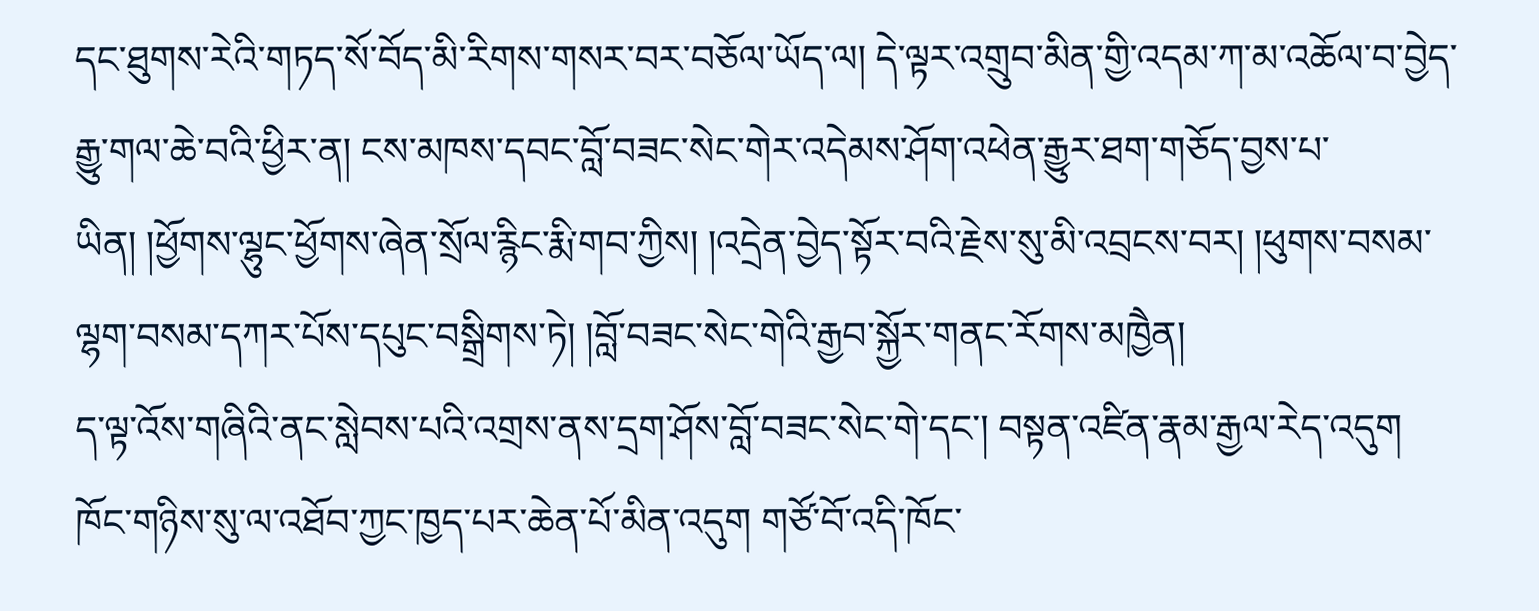དང་ཐུགས་རེའི་གཏད་སོ་བོད་མི་རིགས་གསར་བར་བཅོལ་ཡོད་ལ། དེ་ལྟར་འགྲུབ་མིན་གྱི་འདམ་ཀ་མ་འཆོལ་བ་བྱེད་རྒྱུ་གལ་ཆེ་བའི་ཕྱིར་ན། ངས་མཁས་དབང་བློ་བཟང་སེང་གེར་འདེམས་ཤོག་འཕེན་རྒྱུར་ཐག་གཅོད་བྱས་པ་ཡིན། །ཕྱོགས་ལྷུང་ཕྱོགས་ཞེན་སྲོལ་རྙིང་རྨི་གབ་ཀྱིས། །འདྲེན་བྱེད་སྟོར་བའི་རྗེས་སུ་མི་འབྲངས་བར། །ཕུགས་བསམ་ལྷག་བསམ་དཀར་པོས་དཔུང་བསྒྲིགས་ཏེ། །བློ་བཟང་སེང་གེའི་རྒྱབ་སྐྱོར་གནང་རོགས་མཁྱཻན།
ད་ལྟ་འོས་གཞིའི་ནང་སླེབས་པའི་འགྲས་ནས་དྲག་ཤོས་བློ་བཟང་སེང་གེ་དང་། བསྟན་འཛིན་རྣམ་རྒྱལ་རེད་འདུག ཁོང་གཉིས་སུ་ལ་འཐོབ་ཀྱང་ཁྱད་པར་ཆེན་པོ་མིན་འདུག གཙོ་བོ་འདི་ཁོང་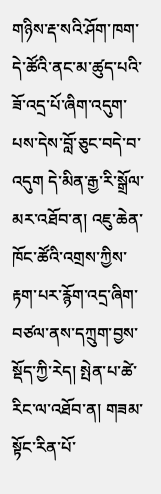གཉིས་རྡ་སའི་ཤོག་ཁག་དེ་ཚོའི་ནང་མ་ཚུད་པའི་ཟོ་འདྲ་པོ་ཞིག་འདུག་པས་དེས་བློ་ཅུང་བདེ་བ་འདུག དེ་མིན་རྒྱ་རི་སྒྲོལ་མར་འཐོབ་ན། འཇུ་ཆེན་ཁོང་ཚོའི་འགྲས་ཀྱིས་རྟག་པར་རྙོག་འདྲ་ཞིག་བཙལ་ནས་དཀྲུག་བྱས་སྡོད་ཀྱི་རེད། སྤེན་པ་ཚེ་རིང་ལ་འཐོབ་ན། གཟམ་སྟོང་རིན་པོ་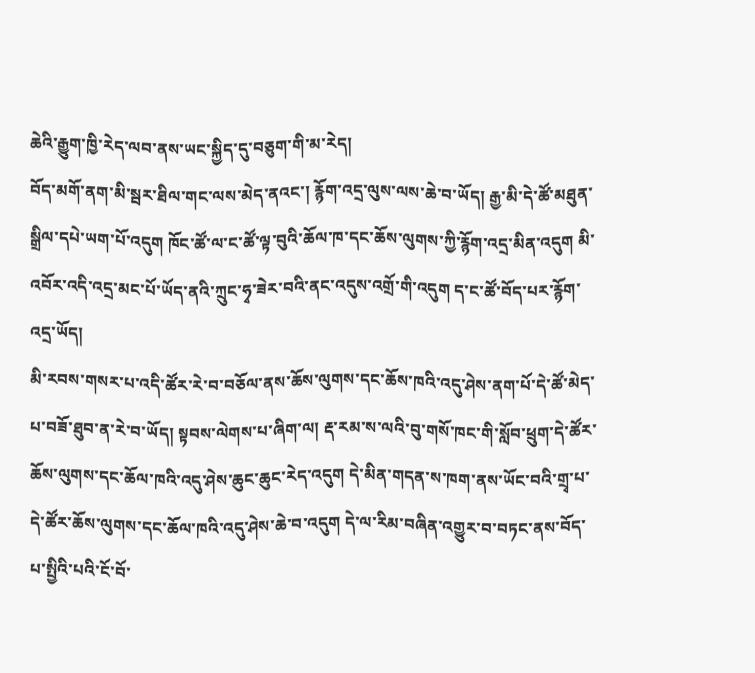ཆེའི་རྒྱུག་ཁྱི་རེད་ལབ་ནས་ཡང་སྐྱིད་དུ་བཅུག་གི་མ་རེད།
བོད་མགོ་ནག་མི་སྦར་ཐིལ་གང་ལས་མེད་ནའང་། རྙོག་འདྲ་ལུས་ལས་ཆེ་བ་ཡོད། རྒྱ་མི་དེ་ཚོ་མཐུན་སྒྲིལ་དཔེ་ཡག་པོ་འདུག ཁོང་ཚོ་ལ་ང་ཚོ་ལྟ་བུའི་ཆོལ་ཁ་དང་ཆོས་ལུགས་ཀྱི་རྙོག་འདྲ་མིན་འདུག མི་འབོར་འདི་འདྲ་མང་པོ་ཡོད་ནའི་ཀྲུང་ཧྭ་ཟེར་བའི་ནང་འདུས་འགྲོ་གི་འདུག ད་ང་ཚོ་བོད་པར་རྙོག་འདྲ་ཡོད།
མི་རབས་གསར་པ་འདི་ཚོར་རེ་བ་བཅོལ་ནས་ཆོས་ལུགས་དང་ཆོས་ཁའི་འདུ་ཤེས་ནག་པོ་དེ་ཚོ་མེད་པ་བཟོ་ཐུབ་ན་རེ་བ་ཡོད། སྟབས་ལེགས་པ་ཞིག་ལ། རྡ་རམ་ས་ལའི་བུ་གསོ་ཁང་གི་སློབ་ཕྲུག་དེ་ཚོར་ཆོས་ལུགས་དང་ཆོལ་ཁའི་འདུ་ཤེས་ཆུང་ཆུང་རེད་འདུག དེ་མིན་གདན་ས་ཁག་ནས་ཡོང་བའི་གྲྭ་པ་དེ་ཚོར་ཆོས་ལུགས་དང་ཆོལ་ཁའི་འདུ་ཤེས་ཆེ་བ་འདུག དེ་ལ་རིམ་བཞིན་འགྱུར་བ་བཏང་ནས་བོད་པ་སྤྱིའི་པའི་ངོ་བོ་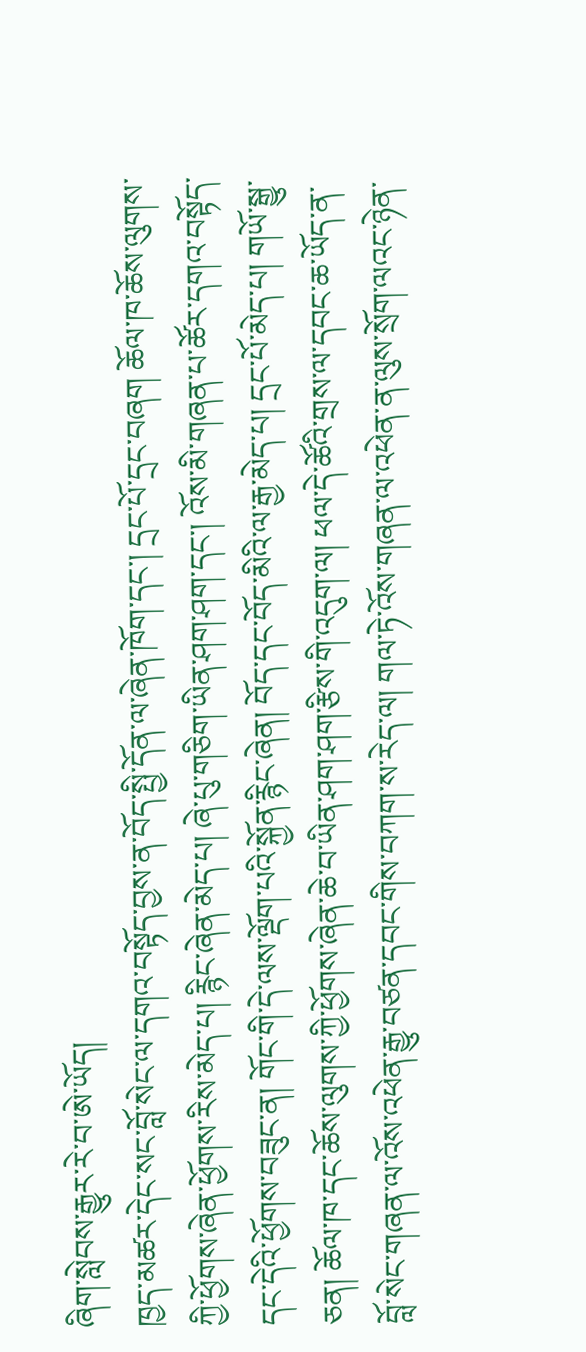ཞིག་སླེབས་རྒྱུར་རེ་བ་ཨེ་ཡོད།
ཁྱད་མཚར་དེང་སང་བློ་སེང་ལ་དགའ་བསྟོད་བྱས་ན་བོད་སྤྱི་དོན་ལ་ཞེན་ཁོག་དང་། དྲང་པོ་དྲང་བཞག ཆོལ་ཁ་ཆོས་ལུགས་ཀྱི་ཕྱོགས་ཞེན་ཕྱོགས་རིས་མེད་པ། རྙིང་ཞེན་མེད་པ། ཞེ་པུ་གཅིག་ཡིན་ཤག་ཤག་དང་། འོས་མི་གཞན་པ་ཚོར་དགའ་བསྟོད་དང་དེའི་ཕྱོགས་བཟུང་ན། གོང་གི་དེ་ལས་ལྡོག་པའི་སྐྱོན་རྙིང་ཞེན། བོད་དང་བོད་མིའི་ལ་རྒྱ་མེད་པ། དྲང་པོ་མེད་པ། གཡོ་སྒྱུ་ཅན། ཆོལ་ཁ་དང་ཆོས་ལུགས་ཀྱི་ཕྱོགས་ཞེན་ཆེ་བ་ཡིན་ཤག་ཤག་རྩིས་གི་འདུག་ལ། ཕལ་དེ་ཚོའི་གྲས་ལ་དབང་ཆ་ཡོད་ན་བློ་སེང་གཞན་ལ་འོས་འཕེན་རྒྱུ་བཙན་དབང་གིས་བཀག་ས་རེད་ལ། གལ་ཏེ་འོས་གཞན་ལ་འཕེན་ན་ལུས་སྲོག་ལའང་ཉེན་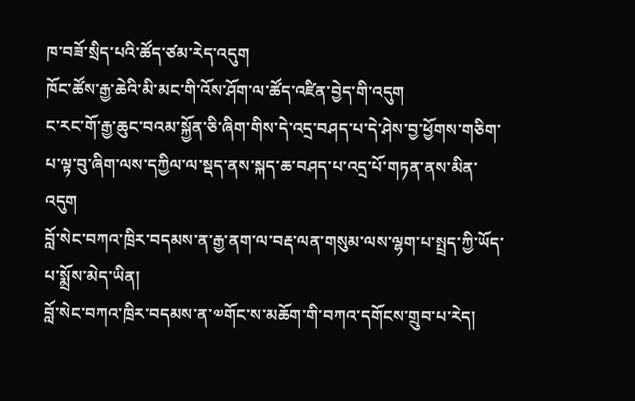ཁ་བཟོ་སྲིད་པའི་ཚོད་ཙམ་རེད་འདུག
ཁོང་ཚོས་རྒྱ་ཆེའི་མི་མང་གི་འོས་ཤོག་ལ་ཚོད་འཛིན་བྱེད་གི་འདུག
ང་རང་གོ་རྒྱ་ཆུང་བའམ་སྐྱོན་ཅི་ཞིག་གིས་དེ་འདྲ་བཤད་པ་དེ་ཤེས་བྱ་ཕྱོགས་གཅིག་པ་ལྟ་བུ་ཞིག་ལས་དཀྱིལ་ལ་སྡད་ནས་སྐད་ཆ་བཤད་པ་འདྲ་པོ་གཏན་ནས་མིན་འདུག
བློ་སེང་བཀའ་ཁྲིར་བདམས་ན་རྒྱ་ནག་ལ་བརྡ་ལན་གསུམ་ལས་ལྷག་པ་སྤྲད་ཀྱི་ཡོད་པ་སྨྲོས་མེད་ཡིན།
བློ་སེང་བཀའ་ཁྲིར་བདམས་ན་༧གོང་ས་མཆོག་གི་བཀའ་དགོངས་གྲུབ་པ་རེད།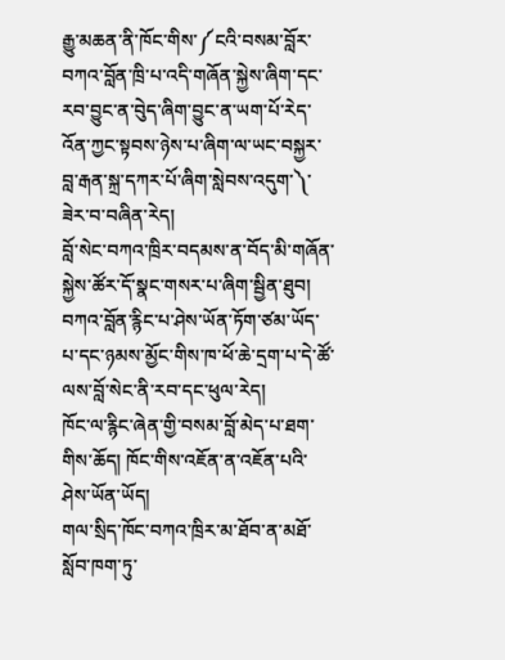རྒྱུ་མཆན་ནི་ཁོང་གིས་༼ངའི་བསམ་བློར་བཀའ་བློན་ཁྲི་པ་འདི་གཞོན་སྐྱེས་ཞིག་དང་རབ་བྱུང་ན་བེུད་ཞིག་བྱུང་ན་ཡག་པོ་རེད་འོན་ཀྱང་སྟབས་ཉེས་པ་ཞིག་ལ་ཡང་བསྐྱར་བླ་རྒན་སྐྲ་དཀར་པོ་ཞིག་སླེབས་འདུག་༽་ཟེར་བ་བཞིན་རེད།
བློ་སེང་བཀའ་ཁྲིར་བདམས་ན་བོད་མི་གཞོན་སྐྱེས་ཚོར་དོ་སྣང་གསར་པ་ཞིག་སྦྱིན་ཐུབ།
བཀའ་བློན་རྙིང་པ་ཤེས་ཡོན་ཏོག་ཙམ་ཡོད་པ་དང་ཉམས་མྱོང་གིས་ཁ་ཕོ་ཆེ་དྲག་པ་དེ་ཚོ་ལས་བློ་སེང་ནི་རབ་དང་ཕུལ་རེད།
ཁོང་ལ་རྙིང་ཞེན་གྱི་བསམ་བློ་མེད་པ་ཐག་གིས་ཆོད། ཁོང་གིས་འཇོན་ན་འཇོན་པའི་ཤེས་ཡོན་ཡོད།
གལ་སྲིད་ཁོང་བཀའ་ཁྲིར་མ་ཐོབ་ན་མཐོ་སློབ་ཁག་ཏུ་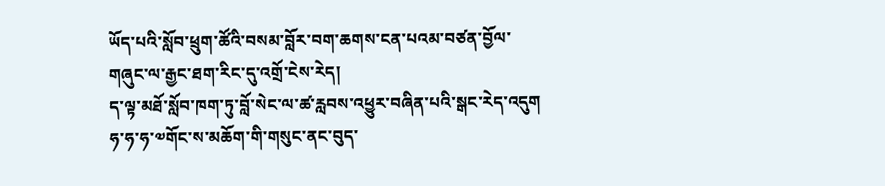ཡོད་པའི་སློབ་ཕྲུག་ཚོའི་བསམ་བློར་བག་ཆགས་ངན་པའམ་བཙན་བྱོལ་གཞུང་ལ་རྒྱང་ཐག་རིང་དུ་འགྲོ་ངེས་རེད།
ད་ལྟ་མཐོ་སློབ་ཁག་ཏུ་བློ་སེང་ལ་ཚ་རླབས་འཕྱུར་བཞིན་པའི་སྒང་རེད་འདུག
ཧ་ཧ་ཧ་༧གོང་ས་མཆོག་གི་གསུང་ནང་བུད་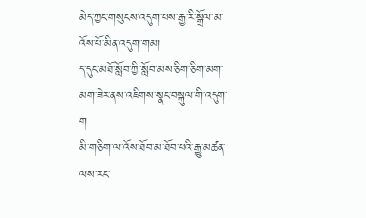མེད་ཀྱང་གསུངས་འདུག་པས་རྒྱ་རི་སྒྲོལ་མ་འོས་པོ་མིན་འདུག་གམ།
ད་དུང་མཐོ་སློབ་ཀྱི་སློབ་མས་ཅིག་ཅིག་མག་མག་ཟེར་ནས་འཇིགས་སྣང་བསྐུལ་གི་འདུག་ག
མི་གཅིག་ལ་འོས་ཐོབ་མ་ཐོབ་པའི་རྒྱུ་མཚན་ལས་རང་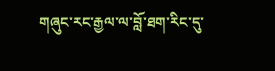གཞུང་རང་རྒྱལ་ལ་བློ་ཐག་རིང་དུ་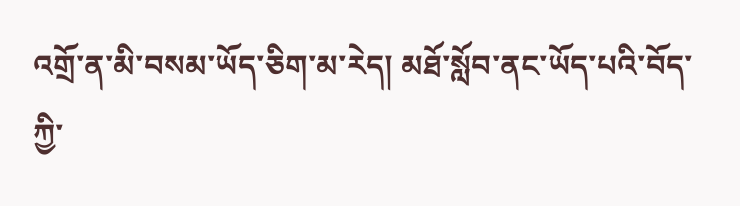འགྲོ་ན་མི་བསམ་ཡོད་ཅིག་མ་རེད། མཐོ་སློབ་ནང་ཡོད་པའི་བོད་ཀྱི་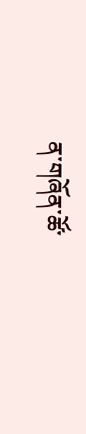ན་གཞོན་ཚོ་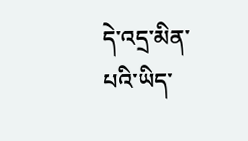དེ་འདྲ་མིན་པའི་ཡིད་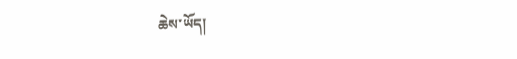ཆེས་ཡོད།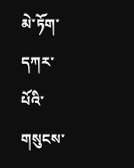མེ་ཏོག་དཀར་པོའི་གསུངས་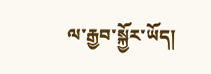ལ་རྒྱབ་སྐྱོར་ཡོད།